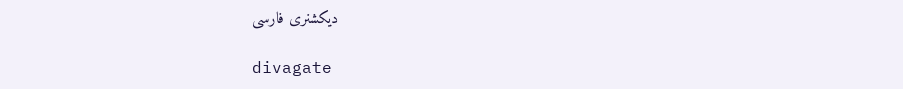دیکشنری فارسی

divagate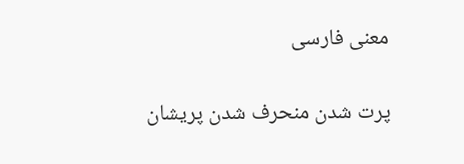معنی فارسی

پرت شدن منحرف شدن پريشان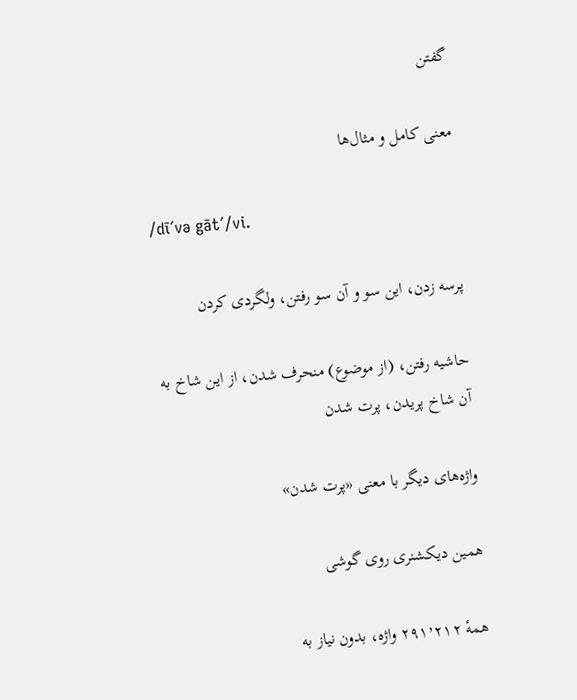گفتن

معنی کامل و مثال‌ها

/dī´vǝ gāt´/vi.

پرسه زدن، این سو و آن سو رفتن، ولگردی کردن

حاشیه رفتن، (از موضوع) منحرف شدن، از این شاخ به آن شاخ پریدن، پرت شدن

واژه‌های دیگر با معنی «پرت شدن»

همین دیکشنری روی گوشی

همهٔ ۲۹۱٬۲۱۲ واژه، بدون نیاز به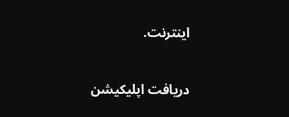اینترنت.

دریافت اپلیکیشن